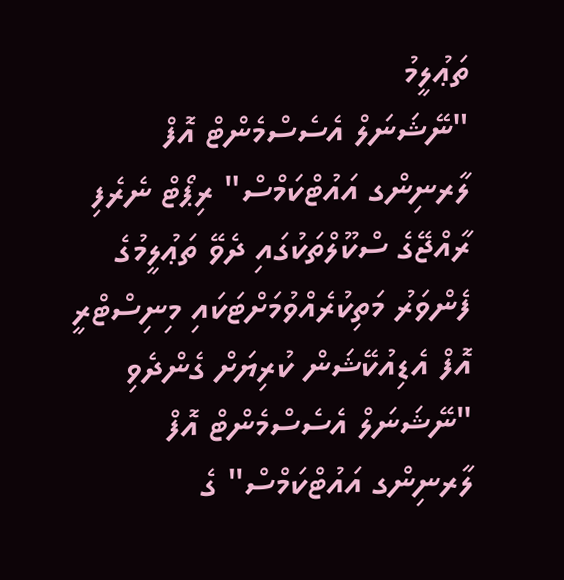ތަޢުލީމު
"ނޭޝަނަލް އެސެސްމެންޓް އޮފް ލާރނިންގ އައުޓްކަމްސް" ރިޕޯޓް ނެރެފި
ރާއްޖޭގެ ސްކޫލްތަކުގައި ދެވޭ ތަޢުލީމުގެ ފެންވަރު މަތިކުރެއްވުމަށްޓަކައި މިނިސްޓްރީ އޮފް އެޑިއުކޭޝަން ކުރިޔަށް ގެންދެވި "ނޭޝަނަލް އެސެސްމެންޓް އޮފް ލާރނިންގ އައުޓްކަމްސް" ގެ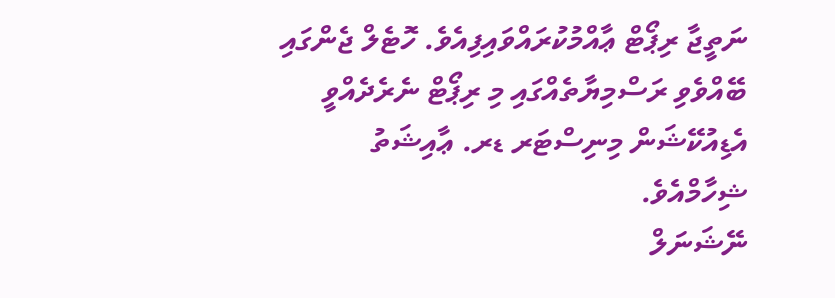ނަތީޖާ ރިޕޯޓް ޢާއްމުކުރައްވައިފިއެވެ. ހޮޓެލް ޖެންގައި ބޭއްވެވި ރަސްމިޔާތެއްގައި މި ރިޕޯޓް ނެރެދެއްވީ އެޑިއުކޭޝަން މިނިސްޓަރ ޑރ. ޢާއިޝަތު ޝިހާމްއެވެ.
ނޭޝަނަލް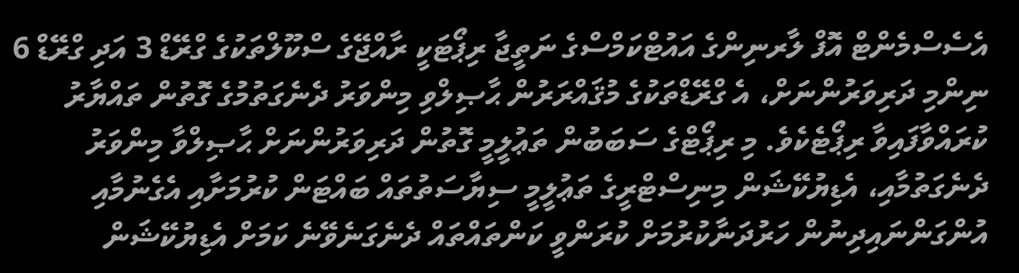އެސެސްމެންޓް އޮފް ލާރނިންގެ އައުޓްކަމްސްގެ ނަތީޖާ ރިޕޯޓަކީ ރާއްޖޭގެ ސްކޫލްތަކުގެ ގްރޭޑް 3 އަދި ގްރޭޑް 6 ނިންމި ދަރިވަރުންނަށް، އެ ގްރޭޑްތަކުގެ މުޤައްރަރުން ޙާޞިލްވި މިންވަރު ދެނެގަތުމުގެ ގޮތުން ތައްޔާރު ކުރައްވާފައިވާ ރިޕޯޓެކެވެ. މި ރިޕޯޓްގެ ސަބަބުން ތަޢުލީމީ ގޮތުން ދަރިވަރުންނަށް ޙާޞިލްވާ މިންވަރު ދެނެގަތުމާއި، އެޑިޔުކޭޝަން މިނިސްޓްރީގެ ތަޢުލީމީ ސިޔާސަތުތައް ބައްޓަން ކުރުމަށާއި އެގެނުމާއި އުންގަންނައިދިނުން ހަރުދަނާކުރުމަށް ކުރަންވީ ކަންތައްތައް ދެނެގަނެވޭނެ ކަމަށް އެޑިޔުކޭޝަން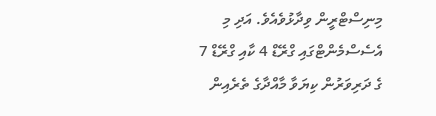މިނިސްޓްރީން ވިދާޅުވެއެވެ. އަދި މި އެސެސްމެންޓްގައި ގްރޭޑް 4 ކާއި ގްރޭޑް 7 ގެ ދަރިވަރުން ކިޔަވާ މާއްދާގެ ތެރެއިން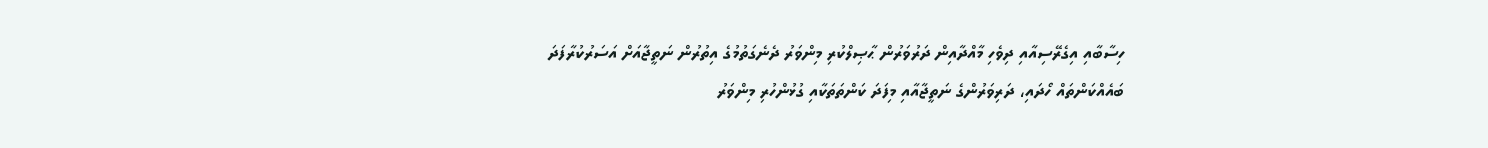ހިސާބާއި އިގެރޭސިއާއި ދިވެހި މާއްދާއިން ދަރުވަރުން ޙާޞިލްކުރި މިންވަރު ދެނެގަތުމުގެ އިތުރުން ނަތީޖާއަށް އަސަރުކުރާފަދަ ބައެއްކަންތައް ހޯދައި، ދަރިވަރުންގެ ނަތީޖާއާއި މިފަދަ ކަންތަތަކާއި ގުޅުންހުރި މިންވަރު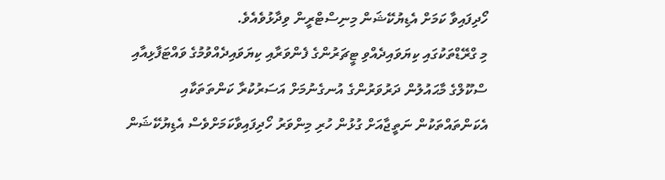ހޯދިފައިވާ ކަމަށް އެޑިޔުކޭޝަން މިނިސްޓްރީން ވިދާޅުވެއެވެ.
މި ގްރޭޑްތަކުގައި ކިޔަވައިދެއްވި ޓީޗަރުންގެ ފެންވަރާއި ކިޔަވައިދެއްވުމުގެ ވައްޓަފާޅިއާއި ސްކޫލްގެ މާޙައުލުން ދަރުވަރުންގެ އުނގެނުމަށް އަސަރުކުރާ ކަންތަތަކާއި އެކަންތައްތަކުން ނަތީޖާއަށް ގުޅުން ހުރި މިންވަރު ހޯދިފައިވާކަމަށްވެސް އެޑިޔުކޭޝަން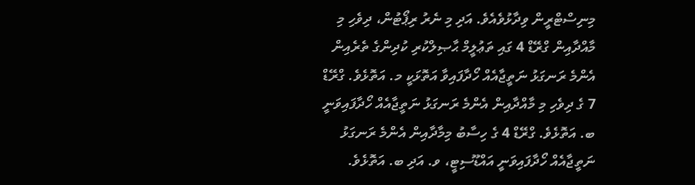މިނިސްޓްރީން ވިދާޅުވެއެވެ. އަދި މި ނެރު ރިޕޯޓުން، ދިވެހި މި މާއްދާއިން ގްރޭޑް 4 ގައި ތަޢުލީމް ޙާޞިލްކުރި ކުދިންގެ ތެރެއިން އެންމެ ރަނގަޅު ނަތީޖާއެއް ހޯދާފައިވާ އަތޮޅަކީ މ. އަތޮޅެވެ. ގްރޭޑް 7 ގެ ދިވެހި މި މާއްދާއިން އެންމެ ރަނގަޅު ނަތީޖާއެއް ހޯދާފައިވަނީ ބ. އަތޮޅެވެ. ގްރޭޑް 4 ގެ ހިސާބު މިމާދާއިން އެންމެ ރަނގަޅު ނަތީޖާއެއް ހޯދާފައިވަނީ އައްޑޫސިޓީ، ވ. އަދި ބ. އަތޮޅެވެ.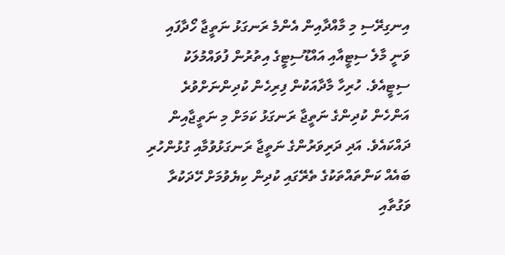އިނގިރޭސި މި މާއްދާއިން އެންމެ ރަނގަޅު ނަތީޖާ ހޯދާފައި ވަނީ މާލެ ސިޓީއާއި އައްޑޫސިޓީގެ އިތުރުން ފުވައްމުލަކު ސިޓީއެވެ. ހުރިހާ މާދާއަކުން ފިރިހެން ކުދިންނަށްވުރެ އަންހެން ކުދިންގެ ނަތީޖާ ރަނގަޅު ކަމަށް މި ނަތީޖާއިން ދައްކައެވެ. އަދި ދަރިވަރުންގެ ނަތީޖާ ރަނގަޅުވުމާއި ގުޅުންހުރި ބައެއް ކަންތައްތަކުގެ ތެރޭގައި ކުދިން ކިޔެވުމަށް ހޭދަކުރާ ވަގުތާއި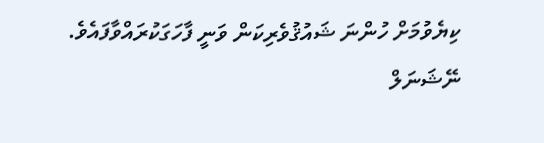ކިޔެވުމަށް ހުންނަ ޝައުޤުވެރިކަން ވަނީ ފާހަގަކުރައްވާފައެވެ.
ނޭޝަނަލް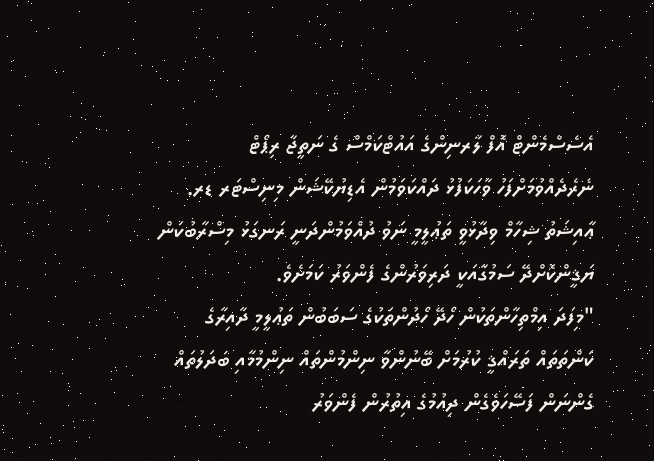އެސެސްމެންޓް އޮފް ލާރނިންގެ އައުޓްކަމްސް ގެ ނަތީޖާ ރިޕޯޓް ނެރެދެއްވުމަށްފަހު ވާހަކަފުޅު ދައްކަވަމުން އެޑިޔުކޭޝަން މިނިސްޓަރ ޑރ. ޢާއިޝަތު ޝިހާމް ވިދާޅުވީ ތަޢުލީމީ ނަވު ދުއްވަމުންދަނީ ރަނގަޅު މިސްރާބުކަން ޔަޤީންކޮށްދޭ ސަމުގާއަކީ ދަރިވަރުންގެ ފެންވަރު ކަމަށެވެ.
"މިފަދަ އިމްތިހާންތަކުން ހޯދޭ ހޯދުންތަކުގެ ސަބަބުން ތަޢުލީމީ ދާއިރާގެ ކަންތަތައް ތަރައްޤީ ކުރުމަށް ބޭނުންވާ ނިންމުންތައް ނިންމުމާއި ބަދަލުތައް ގެންނަން ފަސޭހަވެގެން ދިއުމުގެ އިތުރުން ފެންވަރު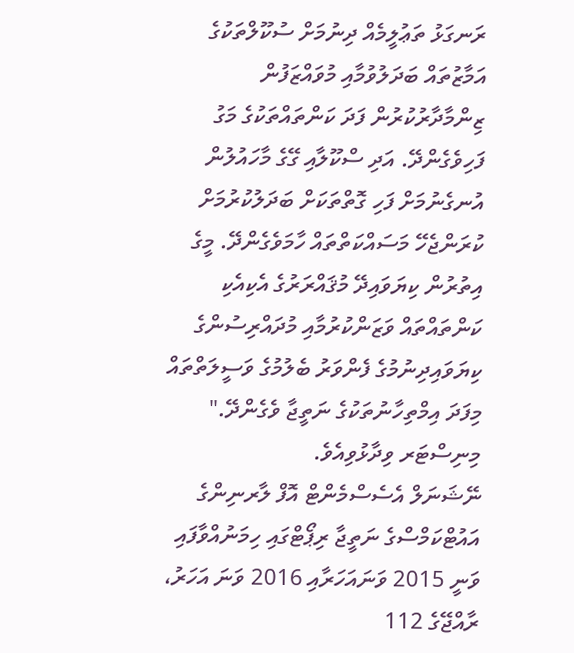ރަނގަޅު ތަޢުލީމެއް ދިނުމަށް ސުކޫލްތަކުގެ އަމާޒުތައް ބަދަލުވުމާއި މުވައްޒަފުން ޒިންމާދާރުކުރުން ފަދަ ކަންތައްތަކުގެ މަގު ފަހިވެގެންދޭ. އަދި ސްކޫލާއި ގޭގެ މާހައުލުން އުނގެނުމަށް ފަހި ގޮތްތަކަށް ބަދަލުކުރުމަށް ކުރަންޖެހޭ މަސައްކަތްތައް ހާމަވެގެންދޭ. މީގެ އިތުރުން ކިޔަވައިދޭ މުޤައްރަރުގެ އެކިއެކި ކަންތައްތައް ވަޒަންކުރުމާއި މުދައްރިސުންގެ ކިޔަވައިދިނުމުގެ ފެންވަރު ބެލުމުގެ ވަސީލަތްތައް މިފަދަ އިމްތިހާނުތަކުގެ ނަތީޖާ ވެގެންދޭ." މިނިސްޓަރ ވިދާޅުވިއެވެ.
ނޭޝަނަލް އެސެސްމެންޓް އޮފް ލާރނިންގެ އައުޓްކަމްސްގެ ނަތީޖާ ރިޕޯޓްގައި ހިމަނުއްވާފައި ވަނީ 2015 ވަނައަހަރާއި 2016 ވަނަ އަހަރު، ރާއްޖޭގެ 112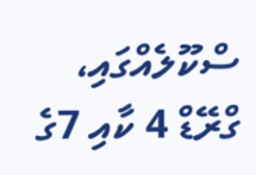ސްކޫލެއްގައި، ގްރޭޑް 4 ކާއި 7ގެ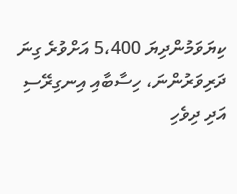ކިޔަވަމުންދިޔަ 5،400 އަށްވުރެ ގިނަ ދަރިވަރުންނަ، ހިސާބާއި އިނގިރޭސި އަދި ދިވެހި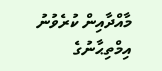މާއްދާއިން ކުރެވުނު އިމްތިޙާނުގެ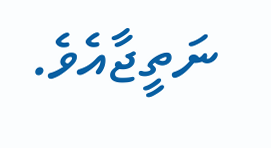ނަތީޖާއެވެ.